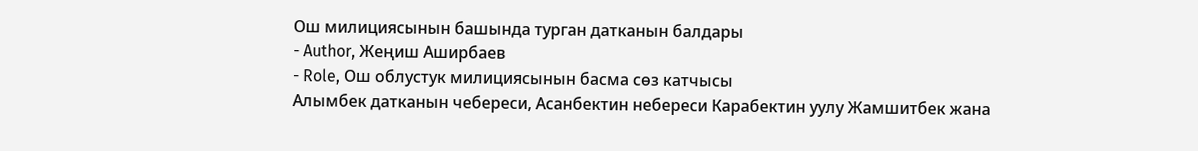Ош милициясынын башында турган датканын балдары
- Author, Жеңиш Аширбаев
- Role, Ош облустук милициясынын басма сөз катчысы
Алымбек датканын чебереси, Асанбектин небереси Карабектин уулу Жамшитбек жана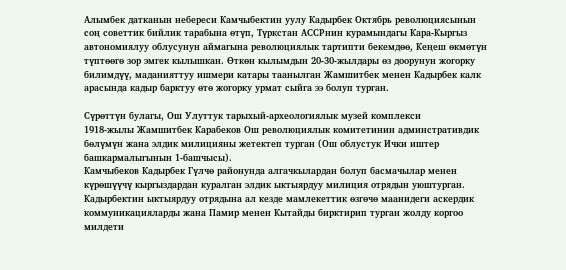Алымбек датканын небереси Камчыбектин уулу Кадырбек Октябрь революциясынын соң советтик бийлик тарабына өтүп, Түркстан АССРнин курамындагы Кара-Кыргыз автономиялуу облусунун аймагына революциялык тартипти бекемдөө, Кеңеш өкмөтүн түптөөгө зор эмгек кылышкан. Өткөн кылымдын 20-30-жылдары өз доорунун жогорку билимдүү, маданияттуу ишмери катары таанылган Жамшитбек менен Кадырбек калк арасында кадыр барктуу өтө жогорку урмат сыйга ээ болуп турган.

Сүрөттүн булагы, Ош Улуттук тарыхый-археологиялык музей комплекси
1918-жылы Жамшитбек Карабеков Ош революциялык комитетинин админстративдик бөлүмүн жана элдик милицияны жетектеп турган (Ош облустук Ички иштер башкармалыгынын 1-башчысы).
Камчыбеков Кадырбек Гүлчө районунда алгачкылардан болуп басмачылар менен күрөшүүчү кыргыздардан куралган элдик ыктыярдуу милиция отрядын уюштурган. Кадырбектин ыктыярдуу отрядына ал кезде мамлекеттик өзгөчө маанидеги аскердик коммуникацияларды жана Памир менен Кытайды бирктирип турган жолду коргоо милдети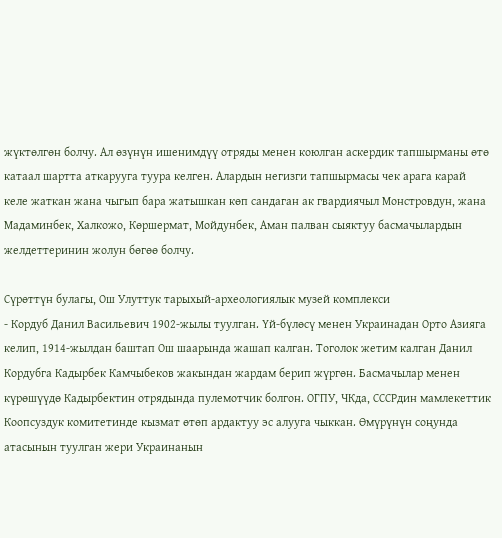жүктөлгөн болчу. Ал өзүнүн ишенимдүү отряды менен коюлган аскердик тапшырманы өтө катаал шартта аткарууга туура келген. Алардын негизги тапшырмасы чек арага карай келе жаткан жана чыгып бара жатышкан көп сандаган ак гвардиячыл Монстровдун, жана Мадаминбек, Халкожо, Көршермат, Мойдунбек, Аман палван сыяктуу басмачылардын желдеттеринин жолун бөгөө болчу.

Сүрөттүн булагы, Ош Улуттук тарыхый-археологиялык музей комплекси
- Кордуб Данил Васильевич 1902-жылы туулган. Үй-бүлөсү менен Украинадан Орто Азияга келип, 1914-жылдан баштап Ош шаарында жашап калган. Тоголок жетим калган Данил Кордубга Кадырбек Камчыбеков жакындан жардам берип жүргөн. Басмачылар менен күрөшүүдө Кадырбектин отрядында пулемотчик болгон. ОГПУ, ЧКда, СССРдин мамлекеттик Коопсуздук комитетинде кызмат өтөп ардактуу эс алууга чыккан. Өмүрүнүн соңунда атасынын туулган жери Украинанын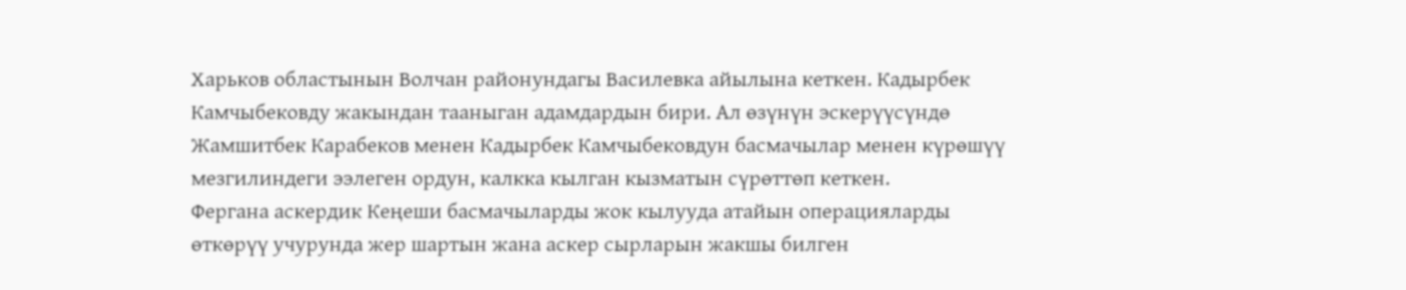Харьков областынын Волчан районундагы Василевка айылына кеткен. Кадырбек Камчыбековду жакындан тааныган адамдардын бири. Ал өзүнүн эскерүүсүндө Жамшитбек Карабеков менен Кадырбек Камчыбековдун басмачылар менен күрөшүү мезгилиндеги ээлеген ордун, калкка кылган кызматын сүрөттөп кеткен.
Фергана аскердик Кеңеши басмачыларды жок кылууда атайын операцияларды өткөрүү учурунда жер шартын жана аскер сырларын жакшы билген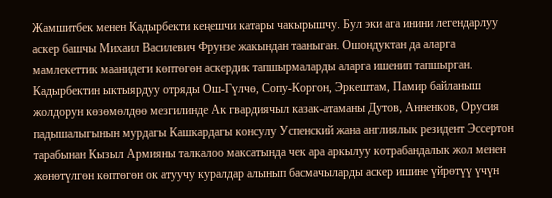Жамшитбек менен Кадырбекти кеңешчи катары чакырышчу. Бул эки ага инини легендарлуу аскер башчы Михаил Василевич Фрунзе жакындан тааныган. Ошондуктан да аларга мамлекеттик маанидеги көптөгөн аскердик тапшырмаларды аларга ишенип тапшырган.
Кадырбектин ыктыярдуу отряды Ош-Гүлчө, Сопу-Коргон, Эркештам, Памир байланыш жолдорун көзөмөлдөө мезгилинде Ак гвардиячыл казак-атаманы Дутов, Анненков, Орусия падышалыгынын мурдагы Кашкардагы консулу Успенский жана англиялык резидент Эссертон тарабынан Кызыл Армияны талкалоо максатында чек ара аркылуу котрабандалык жол менен жөнөтүлгөн көптөгөн ок атуучу куралдар алынып басмачыларды аскер ишине үйрөтүү үчүн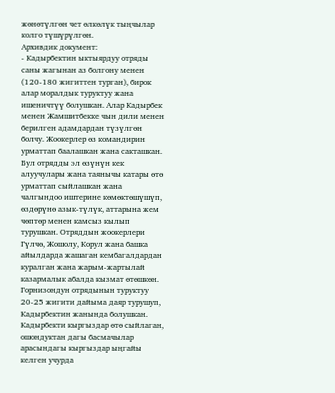жөнөтүлгөн чет өлкөлүк тыңчылар колго түшүрүлгөн.
Архивдик документ:
- Кадырбектин ыктыярдуу отряды саны жагынан аз болгону менен (120-180 жигиттен турган), бирок алар моралдык туруктуу жана ишеничтүү болушкан. Алар Кадырбек менен Жамшитбекке чын дили менен берилген адамдардан түзүлгөн болчу. Жоокерлер өз командирин урматтап баалашкан жана сакташкан. Бул отрядды эл өзүнүн кек алуучулары жана таянычы катары өтө урматтап сыйлашкан жана чалгындоо иштерине көмөктөшүшүп, өздөрүнө азык-түлүк, аттарына жем чөптөр менен камсыз кылып турушкан. Отряддын жоокерлери Гүлчө, Жошолу, Корул жана башка айылдарда жашаган кембагалдардан куралган жана жарым-жартылай казармалык абалда кызмат өтөшкөн. Горнизондун отрядынын туруктуу 20-25 жигити дайыма даяр турушуп, Кадырбектин жанында болушкан. Кадырбекти кыргыздар өтө сыйлаган, ошондуктан дагы басмачылар арасындагы кыргыздар ыңгайы келген учурда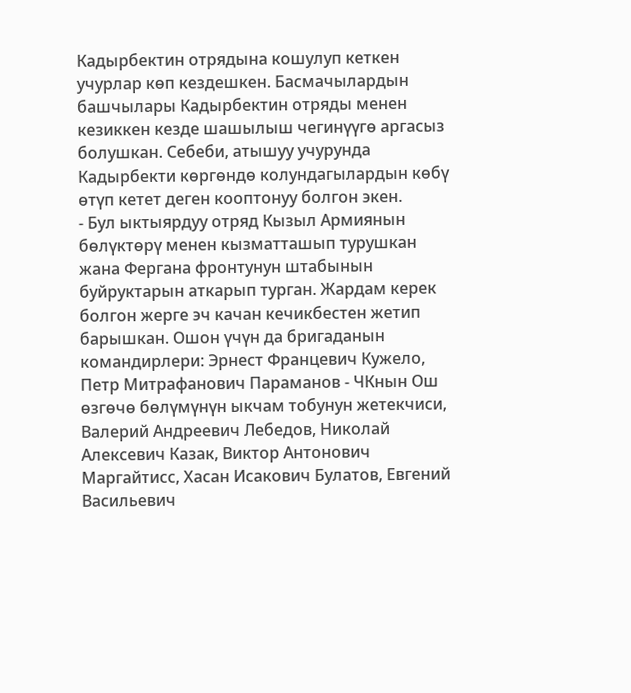Кадырбектин отрядына кошулуп кеткен учурлар көп кездешкен. Басмачылардын башчылары Кадырбектин отряды менен кезиккен кезде шашылыш чегинүүгө аргасыз болушкан. Себеби, атышуу учурунда Кадырбекти көргөндө колундагылардын көбү өтүп кетет деген кооптонуу болгон экен.
- Бул ыктыярдуу отряд Кызыл Армиянын бөлүктөрү менен кызматташып турушкан жана Фергана фронтунун штабынын буйруктарын аткарып турган. Жардам керек болгон жерге эч качан кечикбестен жетип барышкан. Ошон үчүн да бригаданын командирлери: Эрнест Францевич Кужело, Петр Митрафанович Параманов - ЧКнын Ош өзгөчө бөлүмүнүн ыкчам тобунун жетекчиси, Валерий Андреевич Лебедов, Николай Алексевич Казак, Виктор Антонович Маргайтисс, Хасан Исакович Булатов, Евгений Васильевич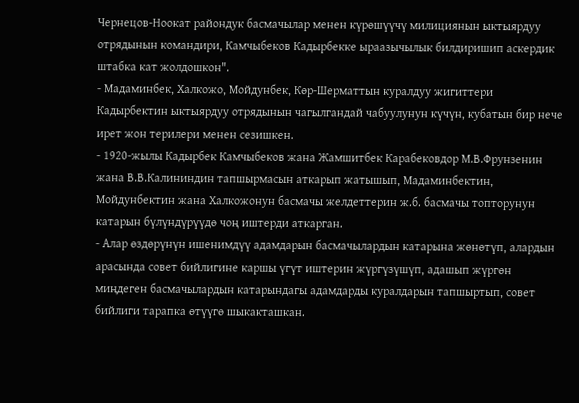Чернецов-Ноокат райондук басмачылар менен күрөшүүчү милициянын ыктыярдуу отрядынын командири, Камчыбеков Кадырбекке ыраазычылык билдиришип аскердик штабка кат жолдошкон".
- Мадаминбек, Халкожо, Мойдунбек, Көр-Шерматтын куралдуу жигиттери Кадырбектин ыктыярдуу отрядынын чагылгандай чабуулунун күчүн, кубатын бир нече ирет жон терилери менен сезишкен.
- 1920-жылы Кадырбек Камчыбеков жана Жамшитбек Карабековдор М.В.Фрунзенин жана В.В.Калининдин тапшырмасын аткарып жатышып, Мадаминбектин, Мойдунбектин жана Халкожонун басмачы желдеттерин ж.б. басмачы топторунун катарын бүлүндүрүүдө чоң иштерди аткарган.
- Алар өздөрүнүн ишенимдүү адамдарын басмачылардын катарына жөнөтүп, алардын арасында совет бийлигине каршы үгүт иштерин жүргүзүшүп, адашып жүргөн миңдеген басмачылардын катарындагы адамдарды куралдарын тапшыртып, совет бийлиги тарапка өтүүгө шыкакташкан.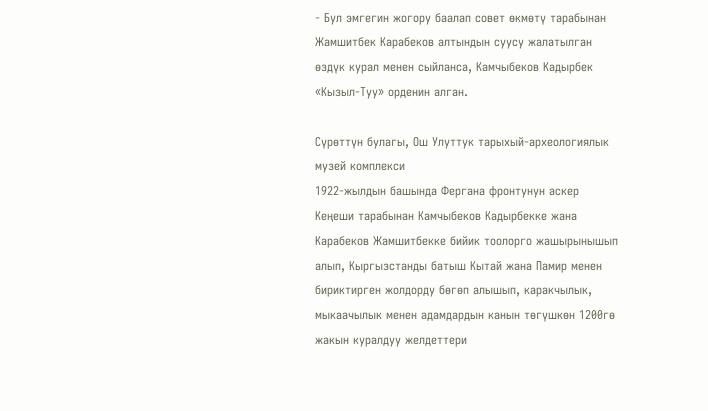- Бул эмгегин жогору баалап совет өкмөтү тарабынан Жамшитбек Карабеков алтындын суусу жалатылган өздүк курал менен сыйланса, Камчыбеков Кадырбек «Кызыл-Туу» орденин алган.

Сүрөттүн булагы, Ош Улуттук тарыхый-археологиялык музей комплекси
1922-жылдын башында Фергана фронтунун аскер Кеңеши тарабынан Камчыбеков Кадырбекке жана Карабеков Жамшитбекке бийик тоолорго жашырынышып алып, Кыргызстанды батыш Кытай жана Памир менен бириктирген жолдорду бөгөп алышып, каракчылык, мыкаачылык менен адамдардын канын төгүшкөн 1200гө жакын куралдуу желдеттери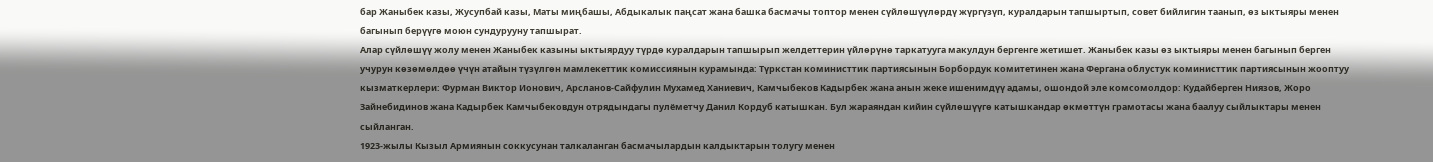бар Жаныбек казы, Жусупбай казы, Маты миңбашы, Абдыкалык паңсат жана башка басмачы топтор менен сүйлөшүүлөрдү жүргүзүп, куралдарын тапшыртып, совет бийлигин таанып, өз ыктыяры менен багынып берүүгө моюн сундурууну тапшырат.
Алар сүйлөшүү жолу менен Жаныбек казыны ыктыярдуу түрдө куралдарын тапшырып желдеттерин үйлөрүнө таркатууга макулдун бергенге жетишет. Жаныбек казы өз ыктыяры менен багынып берген учурун көзөмөлдөө үчүн атайын түзүлгөн мамлекеттик комиссиянын курамында: Түркстан коминисттик партиясынын Борбордук комитетинен жана Фергана облустук коминисттик партиясынын жооптуу кызматкерлери: Фурман Виктор Ионович, Арсланов-Сайфулин Мухамед Ханиевич, Камчыбеков Кадырбек жана анын жеке ишенимдүү адамы, ошондой эле комсомолдор: Кудайберген Ниязов, Жоро Зайнебидинов жана Кадырбек Камчыбековдун отрядындагы пулёметчу Данил Кордуб катышкан. Бул жараяндан кийин сүйлөшүүгө катышкандар өкмөттүн грамотасы жана баалуу сыйлыктары менен сыйланган.
1923-жылы Кызыл Армиянын соккусунан талкаланган басмачылардын калдыктарын толугу менен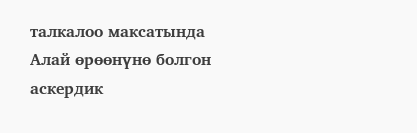талкалоо максатында Алай өрөөнүнө болгон аскердик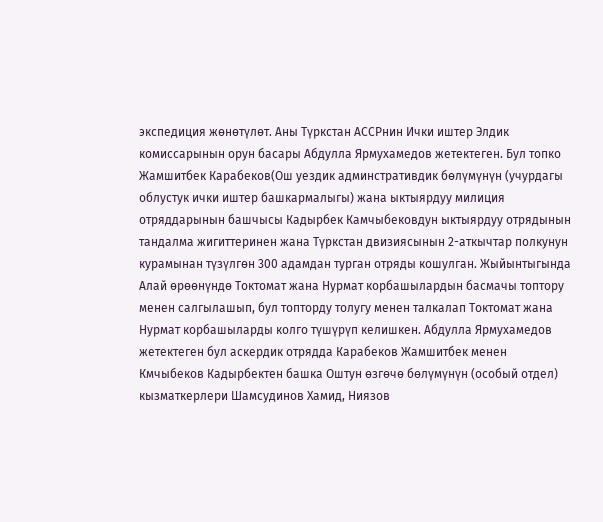экспедиция жөнөтүлөт. Аны Түркстан АССРнин Ички иштер Элдик комиссарынын орун басары Абдулла Ярмухамедов жетектеген. Бул топко Жамшитбек Карабеков(Ош уездик админстративдик бөлүмүнүн (учурдагы облустук ички иштер башкармалыгы) жана ыктыярдуу милиция отряддарынын башчысы Кадырбек Камчыбековдун ыктыярдуу отрядынын тандалма жигиттеринен жана Түркстан двизиясынын 2-аткычтар полкунун курамынан түзүлгөн 300 адамдан турган отряды кошулган. Жыйынтыгында Алай өрөөнүндө Токтомат жана Нурмат корбашылардын басмачы топтору менен салгылашып, бул топторду толугу менен талкалап Токтомат жана Нурмат корбашыларды колго түшүрүп келишкен. Абдулла Ярмухамедов жетектеген бул аскердик отрядда Карабеков Жамшитбек менен Кмчыбеков Кадырбектен башка Оштун өзгөчө бөлүмүнүн (особый отдел) кызматкерлери Шамсудинов Хамид, Ниязов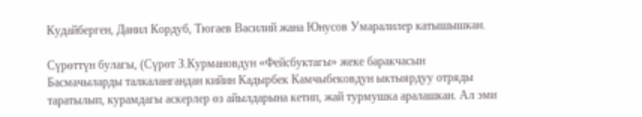Кудайберген, Данил Кордуб, Тюгаев Василий жана Юнусов Умаралилер катышышкан.

Сүрөттүн булагы, (Сүрөт З.Курмановдун «Фейсбуктагы» жеке баракчасын
Басмачыларды талкалангандан кийин Кадырбек Камчыбековдун ыктыярдуу отряды таратылып, курамдагы аскерлер өз айылдарына кетип, жай турмушка аралашкан. Ал эми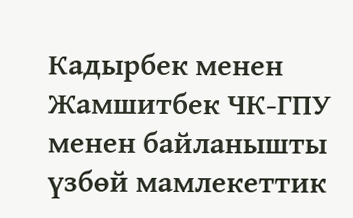Кадырбек менен Жамшитбек ЧК-ГПУ менен байланышты үзбөй мамлекеттик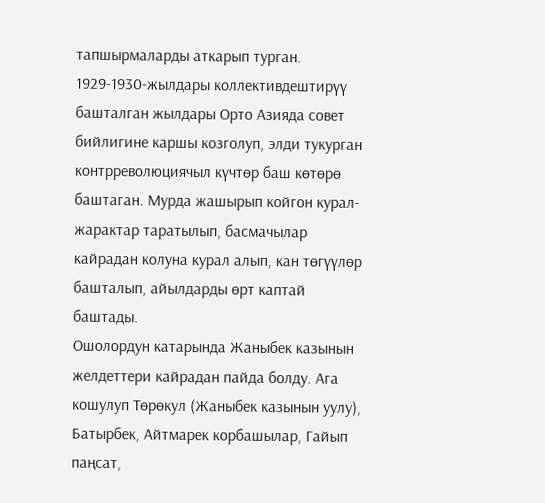тапшырмаларды аткарып турган.
1929-1930-жылдары коллективдештирүү башталган жылдары Орто Азияда совет бийлигине каршы козголуп, элди тукурган контрреволюциячыл күчтөр баш көтөрө баштаган. Мурда жашырып койгон курал-жарактар таратылып, басмачылар кайрадан колуна курал алып, кан төгүүлөр башталып, айылдарды өрт каптай баштады.
Ошолордун катарында Жаныбек казынын желдеттери кайрадан пайда болду. Ага кошулуп Төрөкул (Жаныбек казынын уулу), Батырбек, Айтмарек корбашылар, Гайып паңсат,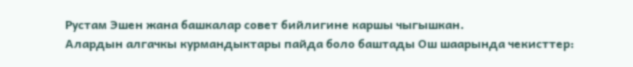Рустам Эшен жана башкалар совет бийлигине каршы чыгышкан.
Алардын алгачкы курмандыктары пайда боло баштады Ош шаарында чекисттер: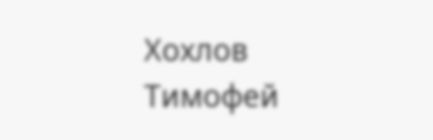Хохлов Тимофей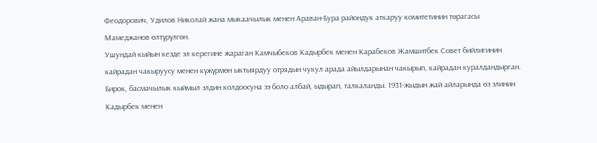Феодорович, Удилов Николай жана мыкаачылык менен Араван-Бура райондук аткаруу комитетинин төрагасы Мамеджанов өлтүрүлгөн.
Ушундай кыйын кезде эл керегине жараган Камчыбеков Кадырбек менен Карабеков Жамшитбек Совет бийлигинин кайрадан чакыруусу менен күжүрмөн ыктыярдуу отрядын чукул арада айылдарынан чакырып, кайрадан куралдандырган. Бирок, басмачылык кыймыл элдин колдоосуна ээ боло албай, ыдырап, талкаланды. 1931-жыдын жай айларында өз элинин Кадырбек менен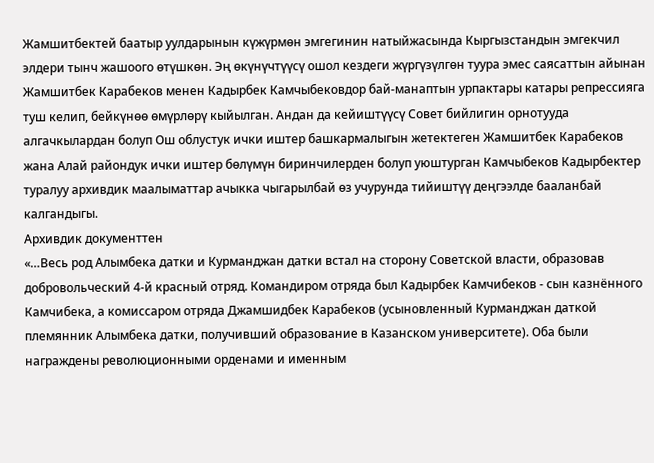Жамшитбектей баатыр уулдарынын күжүрмөн эмгегинин натыйжасында Кыргызстандын эмгекчил элдери тынч жашоого өтүшкөн. Эң өкүнүчтүүсү ошол кездеги жүргүзүлгөн туура эмес саясаттын айынан Жамшитбек Карабеков менен Кадырбек Камчыбековдор бай-манаптын урпактары катары репрессияга туш келип, бейкүнөө өмүрлөрү кыйылган. Андан да кейиштүүсү Совет бийлигин орнотууда алгачкылардан болуп Ош облустук ички иштер башкармалыгын жетектеген Жамшитбек Карабеков жана Алай райондук ички иштер бөлүмүн биринчилерден болуп уюштурган Камчыбеков Кадырбектер туралуу архивдик маалыматтар ачыкка чыгарылбай өз учурунда тийиштүү деңгээлде бааланбай калгандыгы.
Архивдик документтен
«…Весь род Алымбека датки и Курманджан датки встал на сторону Советской власти, образовав добровольческий 4-й красный отряд. Командиром отряда был Кадырбек Камчибеков - сын казнённого Камчибека, а комиссаром отряда Джамшидбек Карабеков (усыновленный Курманджан даткой племянник Алымбека датки, получивший образование в Казанском университете). Оба были награждены революционными орденами и именным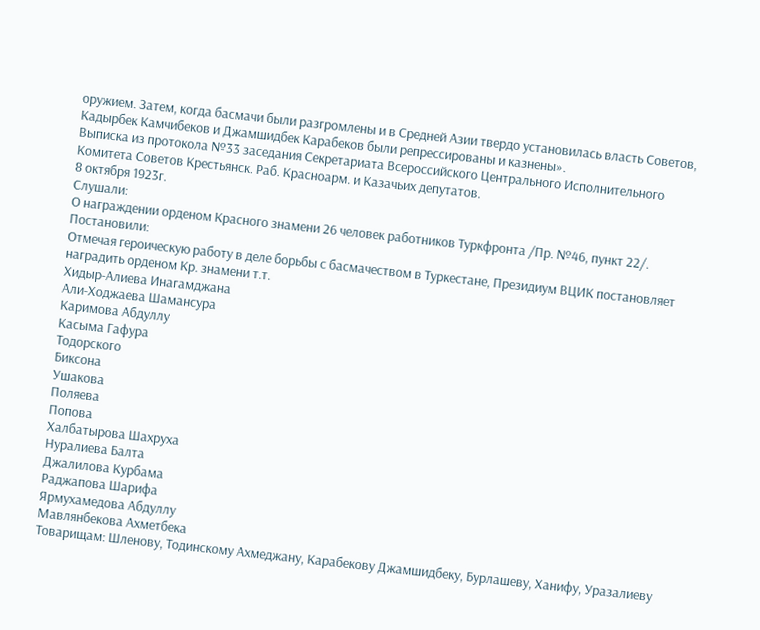оружием. Затем, когда басмачи были разгромлены и в Средней Азии твердо установилась власть Советов, Кадырбек Камчибеков и Джамшидбек Карабеков были репрессированы и казнены».
Выписка из протокола №33 заседания Секретариата Всероссийского Центрального Исполнительного Комитета Советов Крестьянск. Раб. Красноарм. и Казачьих депутатов.
8 октября 1923г.
Слушали:
О награждении орденом Красного знамени 26 человек работников Туркфронта /Пр. №46, пункт 22/.
Постановили:
Отмечая героическую работу в деле борьбы с басмачеством в Туркестане, Президиум ВЦИК постановляет наградить орденом Кр. знамени т.т.
Хидыр-Алиева Инагамджана
Али-Ходжаева Шамансура
Каримова Абдуллу
Касыма Гафура
Тодорского
Биксона
Ушакова
Поляева
Попова
Халбатырова Шахруха
Нуралиева Балта
Джалилова Курбама
Раджапова Шарифа
Ярмухамедова Абдуллу
Мавлянбекова Ахметбека
Товарищам: Шленову, Тодинскому Ахмеджану, Карабекову Джамшидбеку, Бурлашеву, Ханифу, Уразалиеву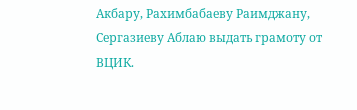Акбару, Рахимбабаеву Раимджану, Сергазиеву Аблаю выдать грамоту от ВЦИК.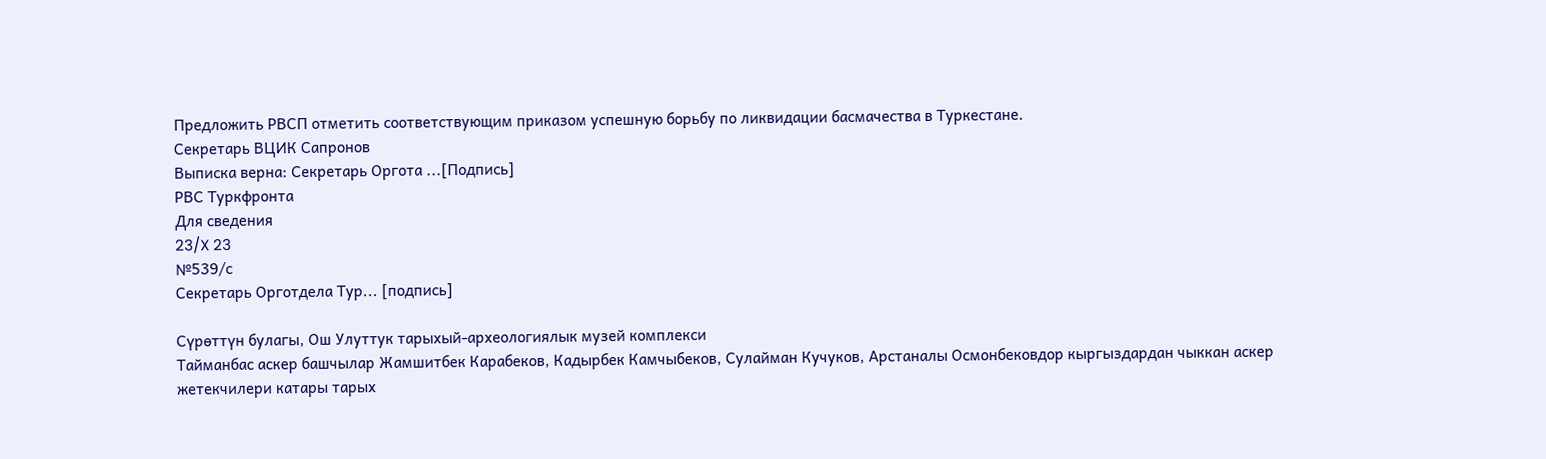Предложить РВСП отметить соответствующим приказом успешную борьбу по ликвидации басмачества в Туркестане.
Секретарь ВЦИК Сапронов
Выписка верна: Секретарь Оргота ...[Подпись]
РВС Туркфронта
Для сведения
23/X 23
№539/с
Секретарь Орготдела Тур... [подпись]

Сүрөттүн булагы, Ош Улуттук тарыхый-археологиялык музей комплекси
Тайманбас аскер башчылар Жамшитбек Карабеков, Кадырбек Камчыбеков, Сулайман Кучуков, Арстаналы Осмонбековдор кыргыздардан чыккан аскер жетекчилери катары тарых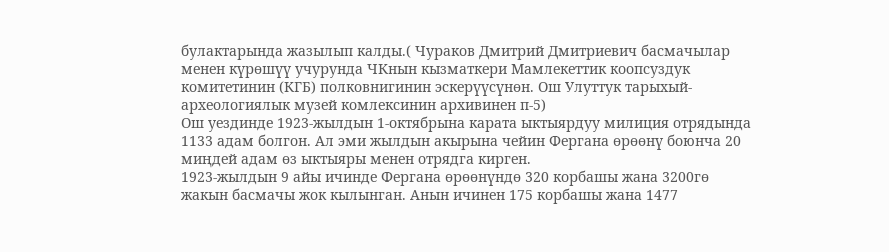булактарында жазылып калды.( Чураков Дмитрий Дмитриевич басмачылар менен күрөшүү учурунда ЧКнын кызматкери Мамлекеттик коопсуздук комитетинин (КГБ) полковнигинин эскерүүсүнөн. Ош Улуттук тарыхый-археологиялык музей комлексинин архивинен п-5)
Ош уездинде 1923-жылдын 1-октябрына карата ыктыярдуу милиция отрядында 1133 адам болгон. Ал эми жылдын акырына чейин Фергана өрөөнү боюнча 20 миңдей адам өз ыктыяры менен отрядга кирген.
1923-жылдын 9 айы ичинде Фергана өрөөнүндө 320 корбашы жана 3200гө жакын басмачы жок кылынган. Анын ичинен 175 корбашы жана 1477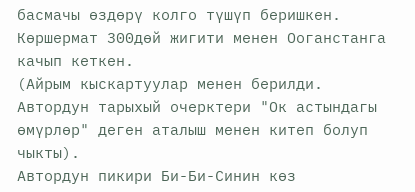басмачы өздөрү колго түшүп беришкен. Көршермат 300дөй жигити менен Ооганстанга качып кеткен.
(Айрым кыскартуулар менен берилди. Автордун тарыхый очерктери "Ок астындагы өмүрлөр" деген аталыш менен китеп болуп чыкты).
Автордун пикири Би-Би-Синин көз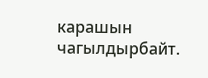карашын чагылдырбайт.